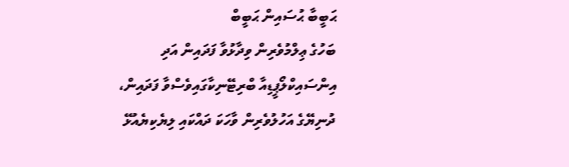ޙަބީބާ ޙުސައިން ޙަބީބް
ބަހުގެ ޢިލްމުވެރިން ވިދާޅުވާ ފަދައިން އަދި އިންސައިކްލޯޕީޑިއާ ބްރިޓޭނިކާގައިވެސްވާ ފަދައިން، ދުނިޔޭގެ އަހުލުވެރިން ވާހަކަ ދައްކައި ލިޔެކިޔެއުޅޭ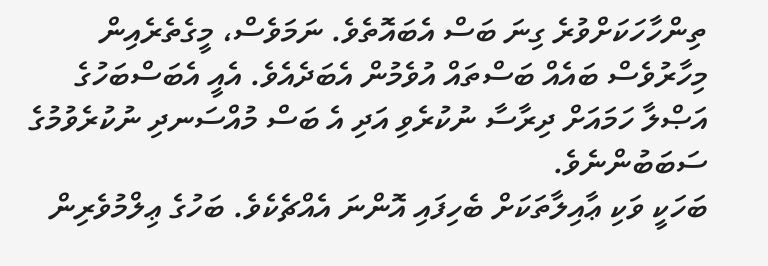ތިންހާހަކަށްވުރެ ގިނަ ބަސް އެބައޮތެވެ. ނަމަވެސް، މީގެތެރެއިން މިހާރުވެސް ބައެއް ބަސްތައް އުވެމުން އެބަދެއެވެ. އެއީ އެބަސްބަހުގެ އަޞްލާ ހަމައަށް ދިރާސާ ނުކުރެވި އަދި އެ ބަސް މުއްސަނދި ނުކުރެވުމުގެ ސަބަބުންނެވެ.
ބަހަކީ ވަކި ޢާއިލާތަކަށް ބެހިފައި އޮންނަ އެއްޗެކެވެ. ބަހުގެ ޢިލްމުވެރިން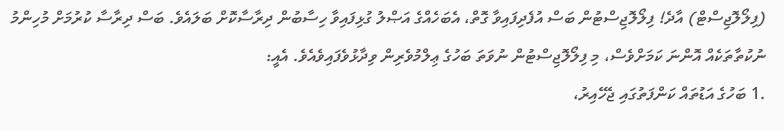(ފިލޯލޮޖިސްޓް) އާދެ! ފިލޯލޮޖިސްޓުން ބަސް އުފެދިފައިވާ ގޮތް، އެބަހެއްގެ އަޞްލު ގުޅިފައިވާ ހިސާބުން ދިރާސާކޮށް ބަލައެވެ. ބަސް ދިރާސާ ކުރުމަށް މުހިންމު ނުކުތާތަކެއް އޮންނަ ކަމަށްވެސް، މި ފިލޯލޮޖިސްޓުން ނުވަތަ ބަހުގެ ޢިލްމުވެރިން ވިދާޅުވެފައިވެއެވެ. އެއީ:
.1 ބަހުގެ އަޑުތައް ކަންފަތުގައި ޖެހޭއިރު،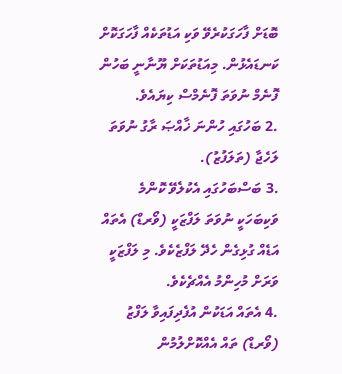ބޮޑަށް ފާހަގަކުރެވޭ ވަކި އަޑުތަކެއް ފާހަގަކޮށް ކަނޑައެޅުން. މިއަޑުތަކަށް ޔޫނާނީ ބަހުން ފޮނެމް ނުވަތަ ފޮނެމްސް ކިޔައެވެ.
.2 ބަހުގައި ހުންނަ ޚާއްޞަ ރާގު ނުވަތަ ލަހެޖާ (ތަލަފުޒު).
.3 ބަސްބަހުގައި އެކުލެވޭ ކޮންމެ ވަކިބަހަކީ ނުވަތަ ލަފްޒަކީ (ވޯރޑް) އެތައް އަޑެއް ގުޅިގެން ހެދޭ ލަފްޒެކެވެ. މި ލަފްޒަކީ ވަރަށް މުހިންމު އެއްޗެކެވެ.
.4 އެތައް އަޑަކުން އުފެދިފައިވާ ލަފްޒު (ވޯރޑް) ތައް އެއްކޮށްލުމުން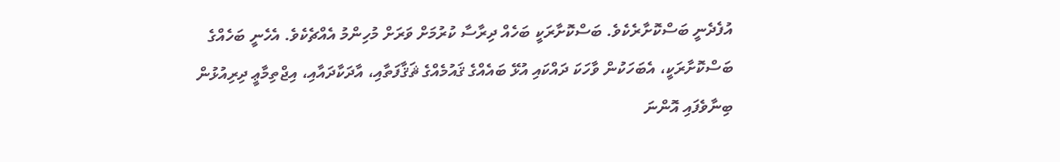އުފެދެނީ ބަސްކޮށާރެކެވެ. ބަސްކޮށާރަކީ ބަހެއް ދިރާސާ ކުރުމަށް ވަރަށް މުހިންމު އެއްޗެކެވެ. އެހެނީ ބަހެއްގެ ބަސްކޮށާރަކީ، އެބަހަކުން ވާހަކަ ދައްކައި އުޅޭ ބައެއްގެ ޤައުމެއްގެ ޘަޤާފަތާއި، އާދަކާދައާއި، އިޖްތިމާޢީ ދިރިއުޅުން ބިނާވެފައި އޮންނަ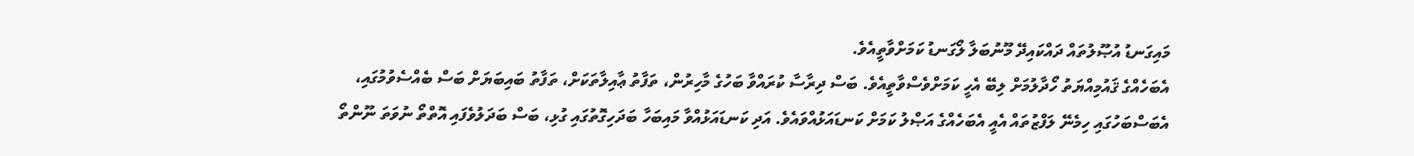މައިގަނޑު އުޞޫލުތައް ދައްކައިދޭ މޫނުބަލާ ލޯގަނޑު ކަމަށްވާތީއެވެ.
އެބަހެއްގެ ޤައުމިއްޔަތު ހޯދާލުމަށް ލިބޭ އެހީ ކަމަށްވެސްވާތީއެވެ. ބަސް ދިރާސާ ކުރައްވާ ބަހުގެ މާހިރުން، ތަފާތު ޢާއިލާތަކަށް، ތަފާތު ބައިބަޔަށް ބަސް ބެއްސެވުމުގައި، އެބަސްބަހުގައި ހިމެނޭ ލަފްޒުތައް އެއީ އެބަހެއްގެ އަޞްލު ކަމަށް ކަނޑައަޅުއްވައެވެ. އަދި ކަނޑައަޅުއްވާ މައިބަހާ ބަދަހިގޮތުގައި ގުޅި، ބަސް ބަދަލުވެފައި އޮތްތޯ ނުވަތަ ނޫންތޯ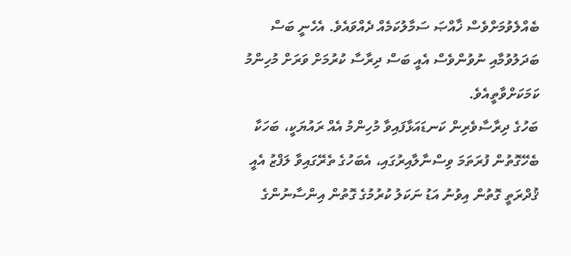ބެއްލެވުމަށްވެސް ޚާއްޞަ ސަމާލުކަމެއް ދެއްވައެވެ. އެހެނީ ބަސް ބަދަލުވުމާއި ނުވުންވެސް އެއީ ބަސް ދިރާސާ ކުރުމަށް ވަރަށް މުހިންމު ކަމަކަށްވާތީއެވެ.
ބަހުގެ ދިރާސާވެރިން ކަނޑައަޅާފައިވާ މުހިންމު އެއް ރައުޔަކީ، ބަހަކާ ބެހޭގޮތުން ފުރަތަމަ ވިސްނާލާއިރުގައި، އެބަހުގެ ތެރޭގައިވާ ލަފްޒު އެއީ ޤުދްރަތީ ގޮތުން އިވުނު އަޑު ނަކަލު ކުރުމުގެ ގޮތުން އިންސާނުންގެ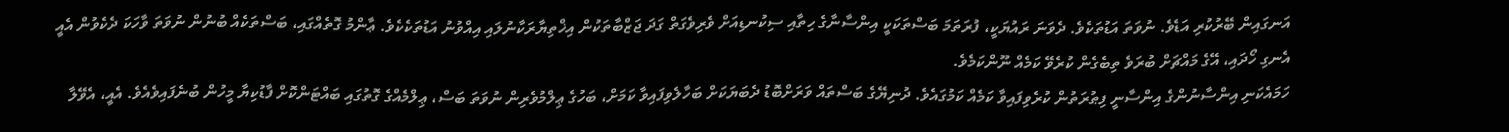އަނގައިން ބޭރުކުރި އަޑެވެ. ނުވަތަ އަޑުތަކެވެ. ދެވަނަ ރައުޔަކީ، ފުރަތަމަ ބަސްތަކަކީ އިންސާނާގެ ހިތާއި ސިކުނޑިއަށް ވެރިވެގަތް ގަދަ ޖަޒްބާތަކުން އިޚްތިޔާރަކާނުލައި އިއްވުނު އަޑުތަކެކެވެ. ޢާންމު ގޮތެއްގައި، ބަސްތަކެއް ބުނުން ނުވަތަ ވާހަކަ ދެކެވުން އެއީ އެނގި ހޯދައި، އޭގެ މައްޗަށް ބުރަވެ ތިބެގެން ކުރެވޭ ކަމެއް ނޫންކަމެވެ.
ހަމައެކަނި އިންސާނުންގެ އިންސާނީ ފިޠުރަތުން ކުރެވިފައިވާ ކަމެއް ކަމުގައެވެ. ދުނިޔޭގެ ބަސްތައް ވަރަށްބޮޑު ދެބަޔަކަށް ބަހާލެވިފައިވާ ކަމަށް، ބަހުގެ ޢިލްމުވެރިން ނުވަތަ ބަސް، ޢިލްމެއްގެ ގޮތުގައި ބައްޓަންކޮށް ފާޑުކިޔާ މީހުން ބުނެފައިވެއެވެ. އެއީ، އެވޭލާ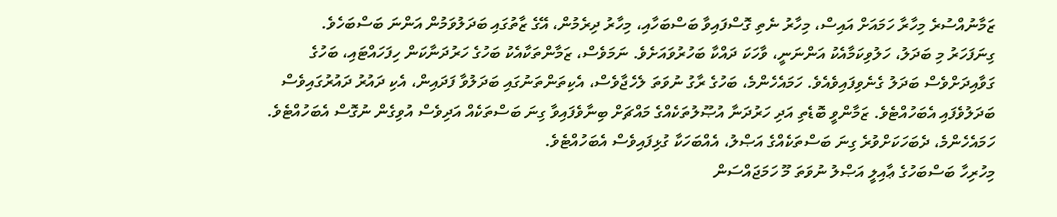ޒަމާނުއްސުރެ މިހާރާ ހަމައަށް އައިސް، މިހާރު ނެތި ގޮސްފައިވާ ބަސްބަހާއި، މިހާރު ދިރެމުން، އޭގެ ޒާތުގައި ބަދަލުވަމުން އަންނަ ބަސްބަހެވެ.
ގިނަފަހަރު މި ބަދަލު، ހަލުވިކަމާއެކު އަންނަނީ، ވާހަކަ ދައްކާ ބަހުރުވައަށެވެ. ނަމަވެސް، ޒަމާންތަކާއެކު ބަހުގެ ހަރުދަނާކަން ހިފަހައްޓައި، ބަހުގެ ގަވާއިދަށްވެސް ބަދަލު ގެނެވިފައިވެއެވެ. ހަމައެހެންމެ، ބަހުގެ ރާގު ނުވަތަ ލެހެޖާވެސް، އެކިތަންތަނުގައި ބަދަލުވާ ފަދައިން، އެކި ދައުރު ދައުރުގައިވެސް ބަދަލުވެފައި އެބަހުއްޓެވެ. ޒަމާންވީ ބޮޑެތި އަދި ހަރުދަނާ އުޞޫލުތަކެއްގެ މައްޗަށް ބިނާވެފައިވާ ގިނަ ބަސްތަކެއް އަދިވެސް އުވިގެން ނުގޮސް އެބަހުއްޓެވެ. ހަމައެހެންމެ، ދެބަހަކަށްވުރެ ގިނަ ބަސްތަކެއްގެ އަޞްލު، އެއްބަހަކާ ގުޅިފައިވެސް އެބަހުއްޓެވެ.
މިހުރިހާ ބަސްބަހުގެ ޢާއިލީ އަޞްލު ނުވަތަ މޫ ހަމަޖައްސަން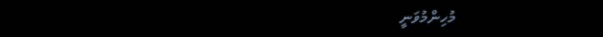މުހިންމުވަނީ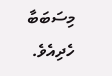މިސަބަބާ ހެދިއެވެ.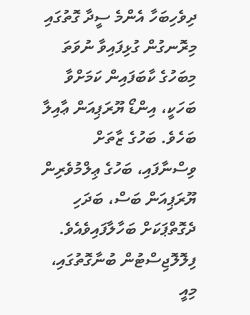ދިވެހިބަހާ އެންމެ ސީދާ ގޮތުގައި މިރޮނގުން ގުޅިފައިވާ ނުވަތަ މިބަހުގެ ކާބަފައިން ކަމަށްވާ ބަހަކީ، އިންޑޯ ޔޫރަޕިއަން ޢާއިލާ ބަހެވެ. ބަހުގެ ޒާތަށް ވިސްނާފައި، ބަހުގެ ޢިލްމުވެރިން ޔޫރަޕިއަން ބަސް، ބަދަހި ދެގޮތްޕަކަށް ބަހާލާފައިވެއެވެ. ފިލޮލޮޖިސްޓުން ބުނާގޮތުގައި، މިއީ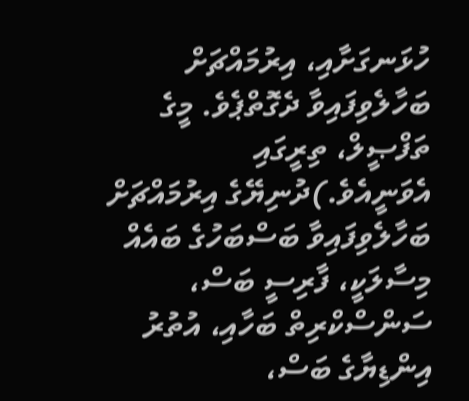ހުޅަނގަށާއި، އިރުމައްޗަށް ބަހާލެވިފައިވާ ދެގޮތްޕެވެ. މީގެ ތަފްޞީލް، ތިރީގައި އެވަނީއެވެ.)ދުނިޔޭގެ އިރުމައްޗަށް ބަހާލެވިފައިވާ ބަސްބަހުގެ ބައެއް މިސާލަކީ، ފާރިސީ ބަސް، ސަންސްކްރިތް ބަހާއި، އުތުރު އިންޑިޔާގެ ބަސް،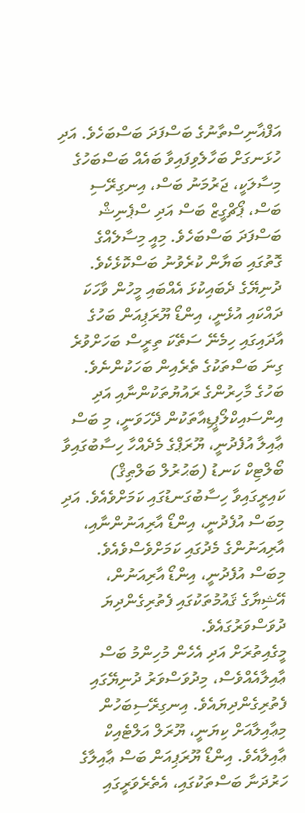އަފްޣާނިސްތާނުގެ ބަސްފަދަ ބަސްބަހެވެ. އަދި ހުޅަނގަށް ބަހާލެވިފައިވާ ބައެއް ބަސްބަހުގެ މިސާލަކީ، ޖަރުމަނު ބަސް، އިނގިރޭސި ބަސް، ޕޯޗްގީޒް ބަސް އަދި ސްޕެނިޝް ބަސްފަދަ ބަސްބަހެވެ. މިއީ މިސާލެއްގެ ގޮތުގައި ބަޔާން ކުރެވުނު ބަސްކޮޅެކެވެ.
ދުނިޔޭގެ ދެބައިކުޅަ އެއްބައި މީހުން ވާހަކަ ދައްކައި އުޅެނީ، އިންޑޯ ޔޫރަޕިއަން ބަހުގެ އާދައިގައި ހިމެނޭ ސަތޭކަ ތިރީސް ބަހަށްވުރެ ގިނަ ބަސްތަކުގެ ތެރެއިން ބަހަކުންނެވެ. ބަހުގެ މާހިރުންގެ ރައުޔުތަކުންނާއި އަދި އިންސައިކްލޯޕީޑިއާތަކުން ދޭހަވަނީ، މި ބަސް ޢާއިލާ އުފެދުނީ، ޔޫރަޕްގެ މެދެއްހާ ހިސާބުގައިވާ ބޯލްޓިކް ކަނޑު (ބަޙުރުލް ބަލްޠިޤް) ކައިރީގައިވާ ހިސާބުގަނޑުގައި ކަމަށްވެއެވެ. އަދި މިބަސް އުފެދުނީ، އިންޑޯ އާރިއަނުންނާއި، އާރިއަނުންގެ މެދުގައި ކަމަށްވެސްވެއެވެ. މިބަސް އުފެދުނީ، އިންޑޯ އާރިއަނުން، އޭޝިޔާގެ ޤައުމުތަކުގައި ފެތުރިގެންދިޔަ ދުވަސްވަރުގައެވެ.
މީގެއިތުރަށް އަދި އެހެން މުހިންމު ބަސް ޢާއިލާއެއްވެސް، މިދުވަސްވަރު ދުނިޔޭގައި ފެތުރިގެންދިޔައެވެ. އިނގިރޭސިބަހުން މިޢާއިލާއަށް ކިޔަނީ، ޔޫރަލް އަލްޓެއިކް ޢާއިލާއެވެ. އިންޑޯ ޔޫރަޕިއަން ބަސް ޢާއިލާގެ ހަރުދަނާ ބަސްތަކުގައި، އެތެރެވަރީގައި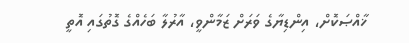ޚާއްޞަކޮށް، އިންޑިޔާގެ ވަރަށް ޒަމާންވީ، އާރުލާ ބަހެއްގެ ގޮތުގައި އޮތީ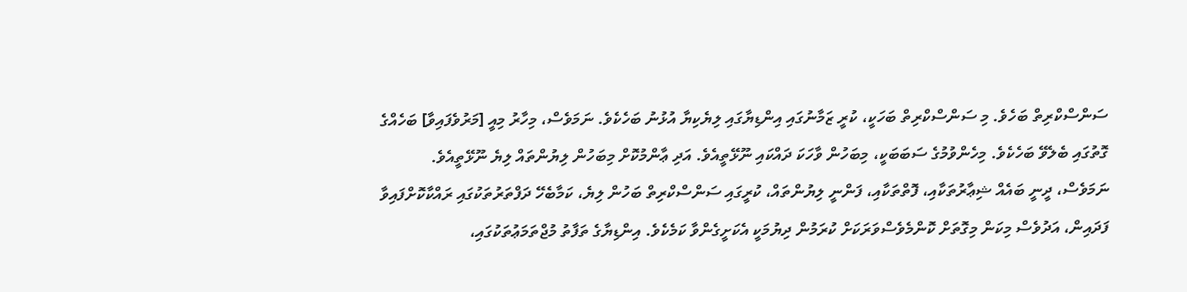ސަންސްކްރިތް ބަހެވެ. މި ސަންސްކްރިތް ބަހަކީ، ކުރީ ޒަމާނުގައި އިންޑިޔާގައި ލިޔެކިޔާ އުޅުނު ބަހެކެވެ. ނަމަވެސް، މިހާރު މިއީ [މަރުވެފައިވާ] ބަހެއްގެ ގޮތުގައި ބެލެވޭ ބަހެކެވެ. މިހެންވުމުގެ ސަބަބަކީ، މިބަހުން ވާހަކަ ދައްކައި ނޫޅޭތީއެވެ. އަދި ޢާންމުކޮށް މިބަހުން ލިޔުންތައް ލިޔެ ނޫޅޭތީއެވެ.
ނަމަވެސް، ދީނީ ބައެއް ޝިޢާރުތަކާއި، ފޮތްތަކާއި، ފަންނީ ލިޔުންތައް، ކުރީގައި ސަންސްކްރިތް ބަހުން ލިޔެ، ކަމާބެހޭ ދަފްތަރުތަކުގައި ރައްކާކޮށްފައިވާ ފަދައިން، އަދުވެސް މިކަން މިގޮތަށް ކޮންމެވެސްވަރަކަށް ކުރަމުން ދިޔުމަކީ އެކަށީގެންވާ ކަމެކެވެ. އިންޑިޔާގެ ތަފާތު މުޖްތަމަޢުތަކުގައި،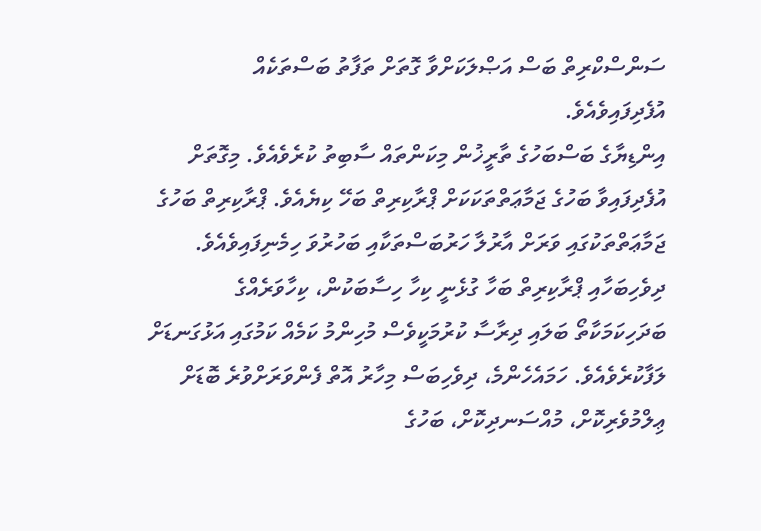ސަންސްކްރިތް ބަސް އަޞްލަކަށްވާ ގޮތަށް ތަފާތު ބަސްތަކެއް އުފެދިފައިވެއެވެ.
އިންޑިޔާގެ ބަސްބަހުގެ ތާރީޚުން މިކަންތައް ސާބިތު ކުރެވެއެވެ. މިގޮތަށް އުފެދިފައިވާ ބަހުގެ ޖަމާޢަތްތަކަކަށް ޕްރާކިރިތް ބަހޭ ކިޔެއެވެ. ޕްރާކިރިތް ބަހުގެ ޖަމާޢަތްތަކުގައި ވަރަށް އާރުލާ ހަރުބަސްތަކާއި ބަހުރުވަ ހިމެނިފައިވެއެވެ. ދިވެހިބަހާއި ޕްރާކިރިތް ބަހާ ގުޅެނީ ކިހާ ހިސާބަކުން، ކިހާވަރެއްގެ ބަދަހިކަމަކާތޯ ބަލައި ދިރާސާ ކުރުމަކީވެސް މުހިންމު ކަމެއް ކަމުގައި އަޅުގަނޑަށް ލަފާކުރެވެއެވެ. ހަމައެހެންމެ، ދިވެހިބަސް މިހާރު އޮތް ފެންވަރަށްވުރެ ބޮޑަށް ޢިލްމުވެރިކޮށް، މުއްސަނދިކޮށް، ބަހުގެ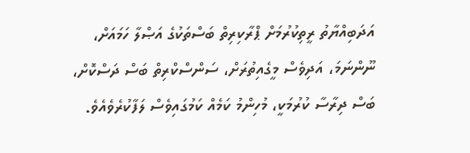އަދަބިއްޔާތު ރީތިކުރުމަށް ޕްރާކިރިތް ބަސްތަކުގެ އަޞްލާ ހަމައަށް، ނޫންނަމަ، އަދިވެސް މީގެއިތުރަށް، ސަންސްކްރިތް ބަސް ދަސްކޮށް، ބަސް ދިރާސާ ކުރުމަކީ، މުހިންމު ކަމެއް ކަމުގައިވެސް ލަފާކުރެވެއެވެ.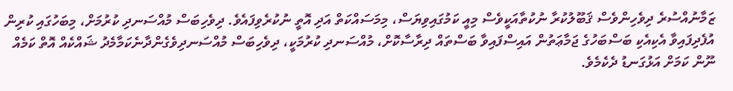ޒަމާނުއްސުރެ ދިވެހިންވެސް ޤަބޫލުކުރާ ނުކުތާއަކީވެސް މިއީ ކަމުގައިވިޔަސް، މިމަސައްކަތް އަދި އޮތީ ނުކުރެވިފައެވެ. ދިވެހިބަސް މުއްސަނދި ކުރުމަށް، މިބަހުގައި ކުރިން އުފެދިފައިވާ އެކިއެކި ބަސްބަހުގެ ޖަމާޢަތުން އައިސްފައިވާ ބަސްތައް ދިރާސާކޮށް، މުއްސަނދި ކުރުމަކީ، ދިވެހިބަސް މުއްސަނދިވެގެންދާނެކަމާމެދު ޝައްކެއް އޮތް ކަމެއް ނޫން ކަމަށް އަޅުގަނޑު ދެކެމެވެ.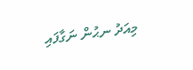މިއަދު ނޙުން ނަގާފައި